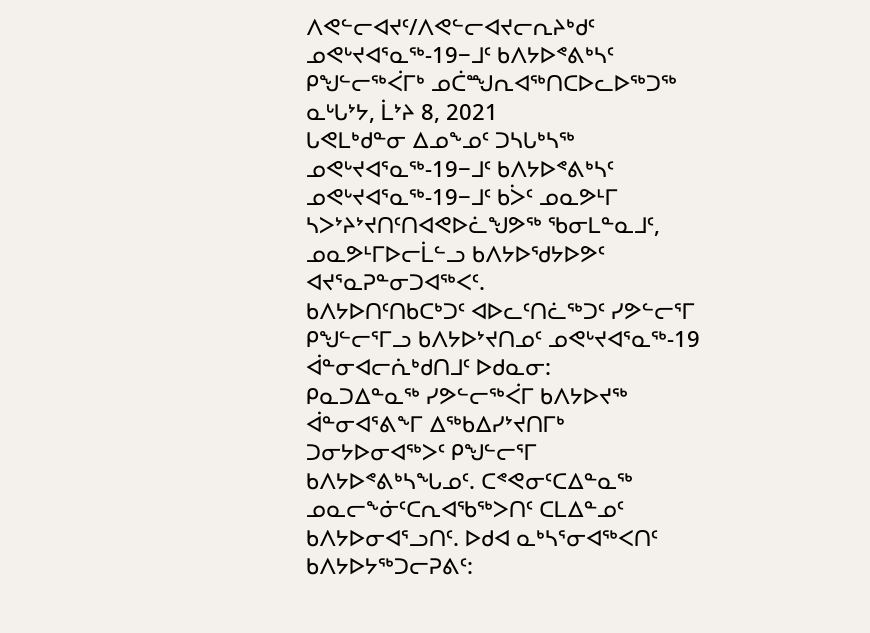ᐱᕙᓪᓕᐊᔪᑦ/ᐱᕙᓪᓕᐊᔪᓕᕆᔨᒃᑯᑦ
ᓄᕙᒡᔪᐊᕐᓇᖅ-19−ᒧᑦ ᑲᐱᔭᐅᕝᕕᒃᓴᑦ
ᑭᖑᓪᓕᖅᐹᒥᒃ ᓄᑖᙳᕆᐊᖅᑎᑕᐅᓚᐅᖅᑐᖅ ᓇᒡᒐᔾᔭ, ᒫᔾᔨ 8, 2021
ᒐᕙᒪᒃᑯᓐᓂ ᐃᓄᖕᓄᑦ ᑐᓴᒐᒃᓴᖅ
ᓄᕙᒡᔪᐊᕐᓇᖅ-19−ᒧᑦ ᑲᐱᔭᐅᕝᕕᒃᓴᑦ
ᓄᕙᒡᔪᐊᕐᓇᖅ-19−ᒧᑦ ᑲᐴᑦ ᓄᓇᕗᒻᒥ ᓴᐳᔾᔨᔾᔪᑎᑦᑎᐊᕙᐅᓛᖑᕗᖅ ᖃᓂᒪᓐᓇᒧᑦ, ᓄᓇᕗᒻᒥᐅᓕᒫᓪᓗ ᑲᐱᔭᐅᖁᔭᐅᕗᑦ ᐊᔪᕐᓇᕈᓐᓂᑐᐊᖅᐸᑦ.
ᑲᐱᔭᐅᑎᑦᑎᑲᑕᒃᑐᑦ ᐊᐅᓚᑦᑎᓛᖅᑐᑦ ᓯᕗᓪᓕᕐᒥ ᑭᖑᓪᓕᕐᒥᓗ ᑲᐱᔭᐅᔾᔪᑎᓄᑦ ᓄᕙᒡᔪᐊᕐᓇᖅ-19 ᐋᓐᓂᐊᓕᕇᒃᑯᑎᒧᑦ ᐅᑯᓇᓂ:
ᑭᓇᑐᐃᓐᓇᖅ ᓯᕗᓪᓕᖅᐹᒥ ᑲᐱᔭᐅᔪᖅ ᐋᓐᓂᐊᕐᕕᖕᒥ ᐃᖅᑲᐃᓯᔾᔪᑎᒥᒃ ᑐᓂᔭᐅᓂᐊᖅᐳᑦ ᑭᖑᓪᓕᕐᒥ ᑲᐱᔭᐅᕝᕕᒃᓴᖓᓄᑦ. ᑕᕝᕙᓂᑦᑕᐃᓐᓇᖅ ᓄᓇᓕᖕᓃᑦᑕᕆᐊᖃᖅᐳᑎᑦ ᑕᒪᐃᓐᓄᑦ ᑲᐱᔭᐅᓂᐊᕐᓗᑎᑦ. ᐅᑯᐊ ᓇᒃᓴᕐᓂᐊᖅᐸᑎᑦ ᑲᐱᔭᐅᔭᖅᑐᓕᕈᕕᑦ: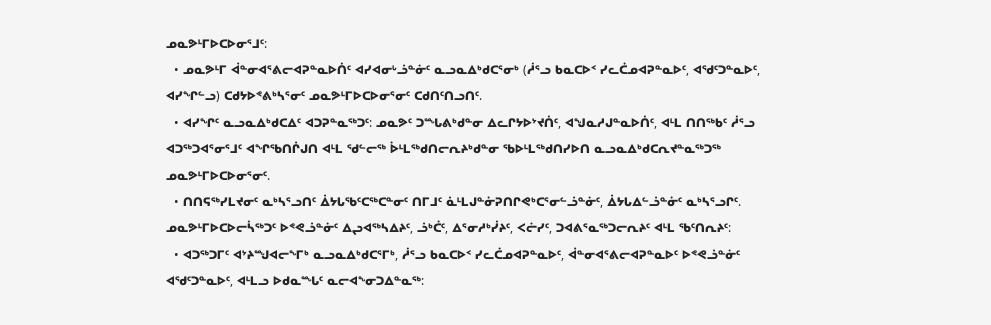ᓄᓇᕗᒻᒥᐅᑕᐅᓂᕐᒧᑦ:
  • ᓄᓇᕗᒻᒥ ᐋᓐᓂᐊᕐᕕᓕᐊᕈᓐᓇᐅᑏᑦ ᐊᓯᐊᓂᒡᓘᓐᓃᑦ ᓇᓗᓇᐃᒃᑯᑕᕐᓂᒃ (ᓲᕐᓗ ᑲᓇᑕᐅᑉ ᓯᓚᑖᓄᐊᕈᓐᓇᐅᑦ, ᐊᖁᑦᑐᓐᓇᐅᑦ, ᐊᓯᖏᓪᓗ) ᑕᑯᔭᐅᕝᕕᒃᓴᕐᓂᑦ ᓄᓇᕗᒻᒥᐅᑕᐅᓂᕐᓂᑦ ᑕᑯᑎᑦᑎᓗᑎᑦ.
  • ᐊᓯᖏᑦ ᓇᓗᓇᐃᒃᑯᑕᐃᑦ ᐊᑐᕈᓐᓇᖅᑐᑦ: ᓄᓇᕗᑦ ᑐᙵᕕᒃᑯᓐᓂ ᐃᓚᒋᔭᐅᔾᔪᑏᑦ, ᐊᖑᓇᓱᒍᓐᓇᐅᑏᑦ, ᐊᒻᒪ ᑎᑎᖅᑲᑦ ᓲᕐᓗ ᐊᑐᖅᑐᐊᕐᓂᕐᒧᑦ ᐊᖏᖃᑎᒌᒍᑎ ᐊᒻᒪ ᖁᓪᓕᖅ ᐆᒻᒪᖅᑯᑎᓕᕆᔨᒃᑯᓐᓂ ᖃᐅᒻᒪᖅᑯᑎᓯᐅᑎ ᓇᓗᓇᐃᒃᑯᑕᕆᔪᓐᓇᖅᑐᖅ ᓄᓇᕗᒻᒥᐅᑕᐅᓂᕐᓂᑦ.
  • ᑎᑎᕋᖅᓯᒪᔪᓂᑦ ᓇᒃᓴᕐᓗᑎᑦ ᐄᔭᒐᖃᑦᑕᖅᑕᓐᓂᑦ ᑎᒥᒧᑦ ᓈᒻᒪᒍᓐᓃᕈᑎᒋᕙᒃᑕᕐᓂᓪᓘᓐᓃᑦ, ᐄᔭᒐᐃᓪᓘᓐᓃᑦ ᓇᒃᓴᕐᓗᒋᑦ.
ᓄᓇᕗᒻᒥᐅᑕᐅᓕᓵᖅᑐᑦ ᐅᕝᕙᓘᓐᓃᑦ ᐃᖢᐊᖅᓴᐃᔨᑦ, ᓘᒃᑖᑦ, ᐃᕐᓂᓱᒃᓰᔨᑦ, ᐸᓖᓯᑦ, ᑐᐊᕕᕐᓇᖅᑐᓕᕆᔨᑦ ᐊᒻᒪ ᖃᑦᑎᕆᔨᑦ:
  • ᐊᑐᖅᑐᒥᑦ ᐊᔾᔨᙳᐊᓕᖕᒥᒃ ᓇᓗᓇᐃᒃᑯᑕᕐᒥᒃ, ᓲᕐᓗ ᑲᓇᑕᐅᑉ ᓯᓚᑖᓄᐊᕈᓐᓇᐅᑦ, ᐋᓐᓂᐊᕐᕕᓕᐊᕈᓐᓇᐅᑦ ᐅᕝᕙᓘᓐᓃᑦ ᐊᖁᑦᑐᓐᓇᐅᑦ, ᐊᒻᒪᓗ ᐅᑯᓇᙵᑦ ᓇᓕᐊᖕᓂᑐᐃᓐᓇᖅ: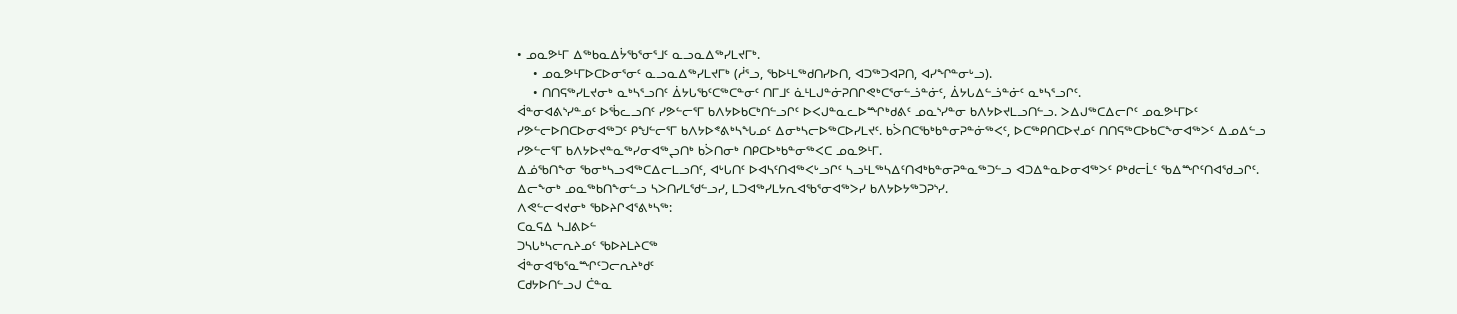• ᓄᓇᕗᒻᒥ ᐃᖅᑲᓇᐃᔮᖃᕐᓂᕐᒧᑦ ᓇᓗᓇᐃᖅᓯᒪᔪᒥᒃ.
    • ᓄᓇᕗᒻᒥᐅᑕᐅᓂᕐᓂᑦ ᓇᓗᓇᐃᖅᓯᒪᔪᒥᒃ (ᓲᕐᓗ, ᖃᐅᒻᒪᖅᑯᑎᓯᐅᑎ, ᐊᑐᖅᑐᐊᕈᑎ, ᐊᓯᖏᓐᓂᒡᓗ).
    • ᑎᑎᕋᖅᓯᒪᔪᓂᒃ ᓇᒃᓴᕐᓗᑎᑦ ᐄᔭᒐᖃᑦᑕᖅᑕᓐᓂᑦ ᑎᒥᒧᑦ ᓈᒻᒪᒍᓐᓃᕈᑎᒋᕙᒃᑕᕐᓂᓪᓘᓐᓃᑦ, ᐄᔭᒐᐃᓪᓘᓐᓃᑦ ᓇᒃᓴᕐᓗᒋᑦ.
ᐋᓐᓂᐊᕕᔅᓯᓐᓄᑦ ᐅᖄᓚᓗᑎᑦ ᓯᕗᓪᓕᕐᒥ ᑲᐱᔭᐅᑲᑕᒃᑎᓪᓗᒋᑦ ᐅᐸᒍᓐᓇᓚᐅᙱᒃᑯᕕᑦ ᓄᓇᔅᓯᓐᓂ ᑲᐱᔭᐅᔪᒪᓗᑎᓪᓗ. ᐳᐃᒍᖅᑕᐃᓕᒋᑦ ᓄᓇᕗᒻᒥᐅᑦ ᓯᕗᓪᓕᐅᑎᑕᐅᓂᐊᖅᑐᑦ ᑭᖑᓪᓕᕐᒥ ᑲᐱᔭᐅᕝᕕᒃᓴᖓᓄᑦ ᐃᓂᒃᓴᓕᐅᖅᑕᐅᓯᒪᔪᑦ. ᑲᐴᑎᑕᖃᒃᑲᓐᓂᕈᓐᓃᖅᐸᑦ, ᐅᑕᖅᑭᑎᑕᐅᔪᓄᑦ ᑎᑎᕋᖅᑕᐅᑲᑕᖕᓂᐊᖅᐳᑦ ᐃᓄᐃᓪᓗ ᓯᕗᓪᓕᕐᒥ ᑲᐱᔭᐅᔪᓐᓇᖅᓯᓂᐊᖅᖢᑎᒃ ᑲᐴᑎᓂᒃ ᑎᑭᑕᐅᒃᑲᓐᓂᖅᐸᑕ ᓄᓇᕗᒻᒥ.
ᐃᓅᖃᑎᖕᓂ ᖃᓂᒃᓴᓗᐊᖅᑕᐃᓕᒪᓗᑎᑦ, ᐊᒡᒐᑎᑦ ᐅᐊᓴᑦᑎᐊᖅᐸᒡᓗᒋᑦ ᓴᓗᒻᒪᖅᓴᐃᑦᑎᐊᒃᑲᓐᓂᕈᓐᓇᖅᑐᓪᓗ ᐊᑐᐃᓐᓇᐅᓂᐊᖅᐳᑦ ᑭᒃᑯᓕᒫᑦ ᖃᐃᙱᑦᑎᐊᖁᓗᒋᑦ. ᐃᓕᖕᓂᒃ ᓄᓇᖅᑲᑎᖕᓂᓪᓗ ᓴᐳᑎᓯᒪᖁᓪᓗᓯ, ᒪᑐᐊᖅᓯᒪᔭᕆᐊᖃᕐᓂᐊᖅᐳᓯ ᑲᐱᔭᐅᔭᖅᑐᕈᔅᓯ.
ᐱᕙᓪᓕᐊᔪᓂᒃ ᖃᐅᔨᒋᐊᕐᕕᒃᓴᖅ:
ᑕᓇᕋᐃ ᓴᒧᕕᐅᓪ
ᑐᓴᒐᒃᓴᓕᕆᔨᓄᑦ ᖃᐅᔨᒪᔨᑕᖅ
ᐋᓐᓂᐊᖃᕐᓇᙱᑦᑐᓕᕆᔨᒃᑯᑦ
ᑕᑯᔭᐅᑎᓪᓗᒍ ᑖᓐᓇ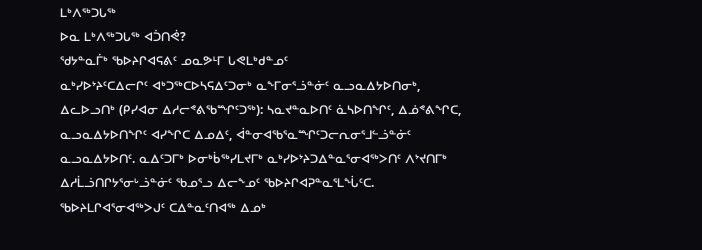ᒪᒃᐱᖅᑐᒐᖅ
ᐅᓇ ᒪᒃᐱᖅᑐᒐᖅ ᐊᑑᑎᕚ?
ᖁᔭᓐᓇᒦᒃ ᖃᐅᔨᒋᐊᕋᕕᑦ ᓄᓇᕗᒻᒥ ᒐᕙᒪᒃᑯᓐᓄᑦ
ᓇᒃᓯᐅᔾᔨᑦᑕᐃᓕᒋᑦ ᐊᒃᑐᖅᑕᐅᓴᕋᐃᑦᑐᓂᒃ ᓇᖕᒥᓂᕐᓘᓐᓃᑦ ᓇᓗᓇᐃᔭᐅᑎᓂᒃ, ᐃᓚᐅᓗᑎᒃ (ᑭᓯᐊᓂ ᐃᓱᓕᕝᕕᖃᙱᑦᑐᖅ): ᓴᓇᔪᓐᓇᐅᑎᑦ ᓈᓴᐅᑎᖏᑦ, ᐃᓅᕝᕕᖏᑕ, ᓇᓗᓇᐃᔭᐅᑎᖏᑦ ᐊᓯᖏᑕ ᐃᓄᐃᑦ, ᐋᓐᓂᐊᖃᕐᓇᙱᑦᑐᓕᕆᓂᕐᒧᓪᓘᓐᓃᑦ ᓇᓗᓇᐃᔭᐅᑎᑦ. ᓇᐃᑦᑐᒥᒃ ᐅᓂᒃᑳᖅᓯᒪᔪᒥᒃ ᓇᒃᓯᐅᔾᔨᑐᐃᓐᓇᕐᓂᐊᖅᐳᑎᑦ ᐱᔾᔪᑎᒥᒃ ᐃᓱᒫᓘᑎᒋᔭᕐᓂᒡᓘᓐᓃᑦ ᖃᓄᕐᓗ ᐃᓕᖕᓄᑦ ᖃᐅᔨᒋᐊᕈᓐᓇᕐᒪᖔᑦᑕ. ᖃᐅᔨᒪᒋᐊᕐᓂᐊᖅᐳᒍᑦ ᑕᐃᓐᓇᑦᑎᐊᖅ ᐃᓄᒃ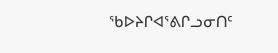ᖃᐅᔨᒋᐊᕐᕕᒋᓗᓂᑎᑦ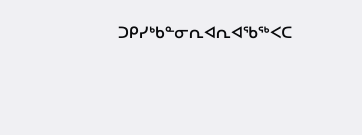ᑐᑭᓯᒃᑲᓐᓂᕆᐊᕆᐊᖃᖅᐸᑕ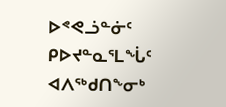ᐅᕝᕙᓘᓐᓃᑦ ᑭᐅᔪᓐᓇᕐᒪᖔᑦ ᐊᐱᖅᑯᑎᖕᓂᒃ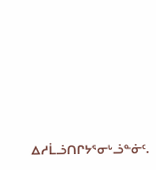ᐃᓱᒫᓘᑎᒋᔭᕐᓂᒡᓘᓐᓃᑦ.